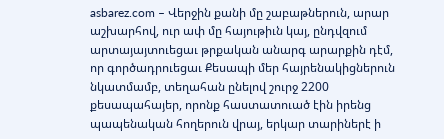asbarez.com – Վերջին քանի մը շաբաթներուն, արար աշխարհով, ուր ափ մը հայութիւն կայ, ընդվզում արտայայտուեցաւ թրքական անարգ արարքին դէմ, որ գործադրուեցաւ Քեսապի մեր հայրենակիցներուն նկատմամբ, տեղահան ընելով շուրջ 2200 քեսապահայեր, որոնք հաստատուած էին իրենց պապենական հողերուն վրայ, երկար տարիներէ ի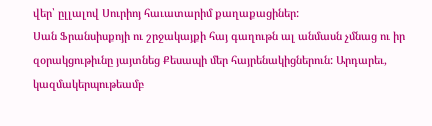վեր՝ ըլլալով Սուրիոյ հաւատարիմ քաղաքացիներ:
Սան Ֆրանսիսքոյի ու շրջակայքի հայ գաղութն ալ անմասն չմնաց ու իր զօրակցութիւնը յայտնեց Քեսապի մեր հայրենակիցներուն: Արդարեւ, կազմակերպութեամբ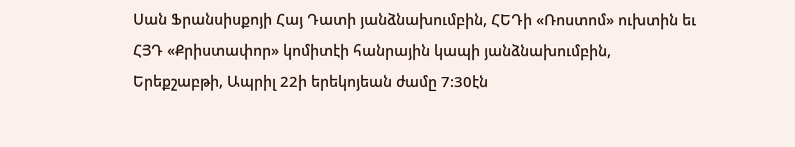Սան Ֆրանսիսքոյի Հայ Դատի յանձնախումբին, ՀԵԴի «Ռոստոմ» ուխտին եւ ՀՅԴ «Քրիստափոր» կոմիտէի հանրային կապի յանձնախումբին, Երեքշաբթի, Ապրիլ 22ի երեկոյեան ժամը 7:30էն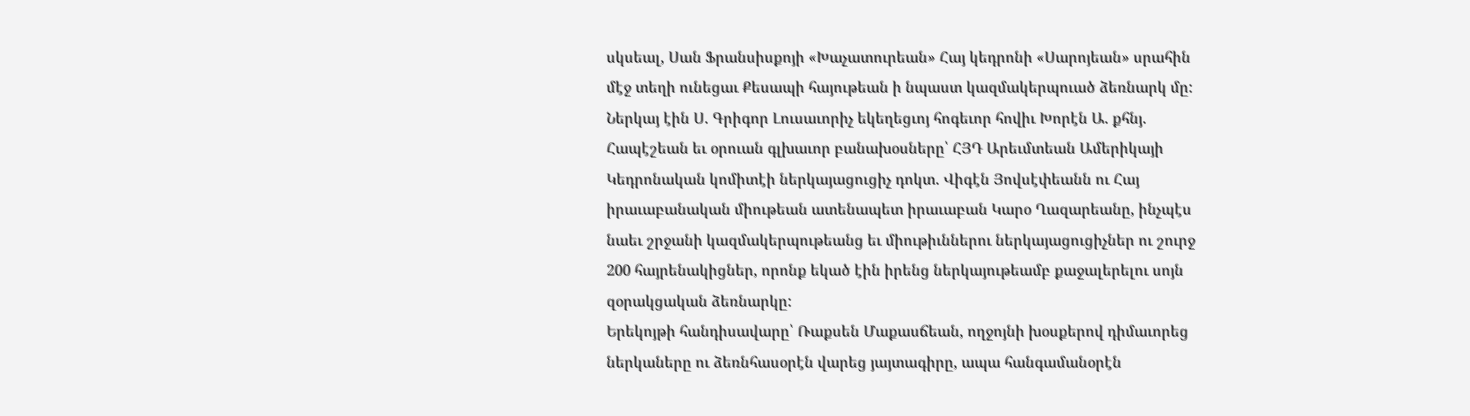սկսեալ, Սան Ֆրանսիսքոյի «Խաչատուրեան» Հայ կեդրոնի «Սարոյեան» սրահին մէջ տեղի ունեցաւ Քեսապի հայութեան ի նպաստ կազմակերպուած ձեռնարկ մը: Ներկայ էին Ս. Գրիգոր Լուսաւորիչ եկեղեցւոյ հոգեւոր հովիւ Խորէն Ա. քհնյ. Հապէշեան եւ օրուան գլխաւոր բանախօսները՝ ՀՅԴ Արեւմտեան Ամերիկայի Կեդրոնական կոմիտէի ներկայացուցիչ դոկտ. Վիգէն Յովսէփեանն ու Հայ իրաւաբանական միութեան ատենապետ իրաւաբան Կարօ Ղազարեանը, ինչպէս նաեւ շրջանի կազմակերպութեանց եւ միութիւններու ներկայացուցիչներ ու շուրջ 200 հայրենակիցներ, որոնք եկած էին իրենց ներկայութեամբ քաջալերելու սոյն զօրակցական ձեռնարկը:
Երեկոյթի հանդիսավարը՝ Ռաքսեն Մաքասճեան, ողջոյնի խօսքերով դիմաւորեց ներկաները ու ձեռնհասօրէն վարեց յայտագիրը, ապա հանգամանօրէն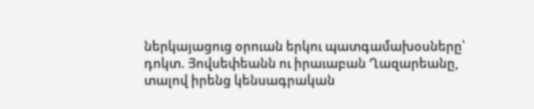ներկայացուց օրուան երկու պատգամախօսները՝ դոկտ. Յովսեփեանն ու իրաւաբան Ղազարեանը, տալով իրենց կենսագրական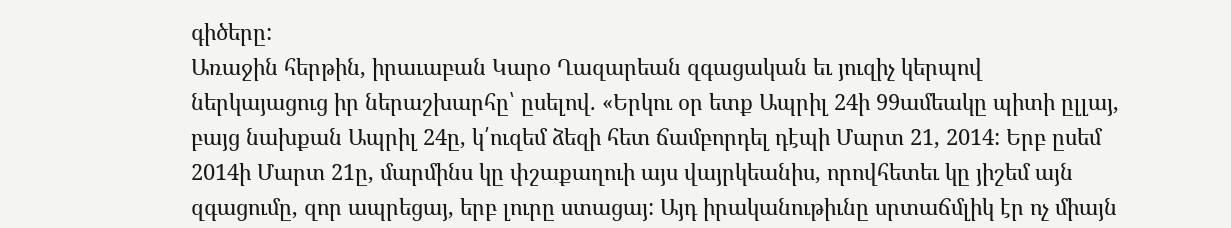գիծերը:
Առաջին հերթին, իրաւաբան Կարօ Ղազարեան զգացական եւ յուզիչ կերպով ներկայացուց իր ներաշխարհը՝ ըսելով. «Երկու օր ետք Ապրիլ 24ի 99ամեակը պիտի ըլլայ, բայց նախքան Ապրիլ 24ը, կ՛ուզեմ ձեզի հետ ճամբորդել դէպի Մարտ 21, 2014: Երբ ըսեմ 2014ի Մարտ 21ը, մարմինս կը փշաքաղուի այս վայրկեանիս, որովհետեւ կը յիշեմ այն զգացումը, զոր ապրեցայ, երբ լուրը ստացայ: Այդ իրականութիւնը սրտաճմլիկ էր ոչ միայն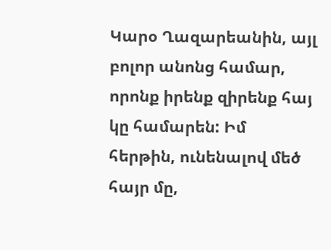Կարօ Ղազարեանին, այլ բոլոր անոնց համար, որոնք իրենք զիրենք հայ կը համարեն: Իմ հերթին, ունենալով մեծ հայր մը,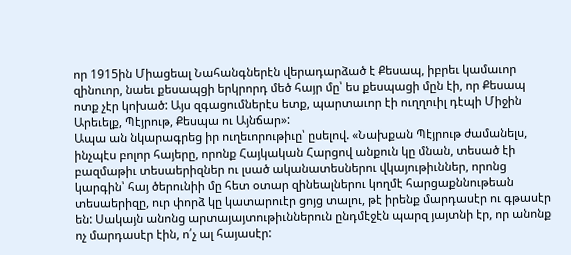որ 1915ին Միացեալ Նահանգներէն վերադարձած է Քեսապ, իբրեւ կամաւոր զինուոր, նաեւ քեսապցի երկրորդ մեծ հայր մը՝ ես քեսպացի մըն էի, որ Քեսապ ոտք չէր կոխած: Այս զգացումներէս ետք, պարտաւոր էի ուղղուիլ դէպի Միջին Արեւելք, Պէյրութ, Քեսպա ու Այնճար»:
Ապա ան նկարագրեց իր ուղեւորութիւը՝ ըսելով. «Նախքան Պէյրութ ժամանելս, ինչպէս բոլոր հայերը, որոնք Հայկական Հարցով անքուն կը մնան, տեսած էի բազմաթիւ տեսաերիզներ ու լսած ականատեսներու վկայութիւններ, որոնց կարգին՝ հայ ծերունիի մը հետ օտար զինեալներու կողմէ հարցաքննութեան տեսաերիզը, ուր փորձ կը կատարուէր ցոյց տալու, թէ իրենք մարդասէր ու գթասէր են: Սակայն անոնց արտայայտութիւններուն ընդմէջէն պարզ յայտնի էր, որ անոնք ոչ մարդասէր էին, ո՛չ ալ հայասէր: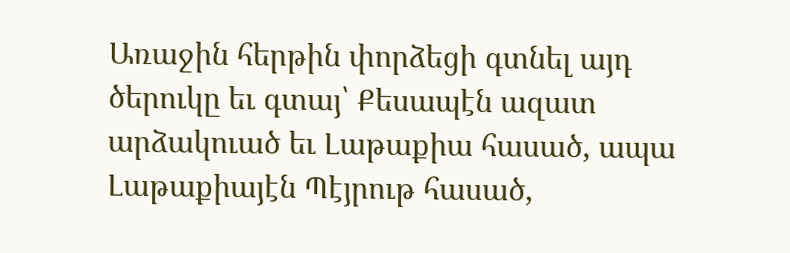Առաջին հերթին փորձեցի գտնել այդ ծերուկը եւ գտայ՝ Քեսապէն ազատ արձակուած եւ Լաթաքիա հասած, ապա Լաթաքիայէն Պէյրութ հասած,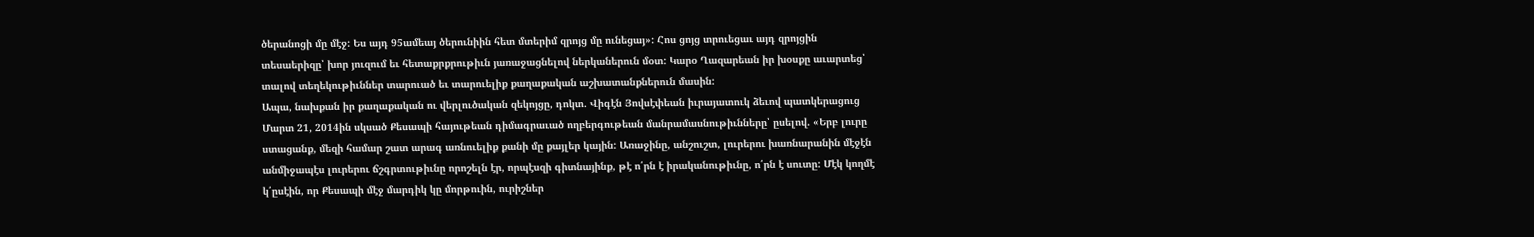ծերանոցի մը մէջ: Ես այդ 95ամեայ ծերունիին հետ մտերիմ զրոյց մը ունեցայ»: Հոս ցոյց տրուեցաւ այդ զրոյցին տեսաերիզը՝ խոր յուզում եւ հետաքրքրութիւն յառաջացնելով ներկաներուն մօտ: Կարօ Ղազարեան իր խօսքը աւարտեց՝ տալով տեղեկութիւններ տարուած եւ տարուելիք քաղաքական աշխատանքներուն մասին:
Ապա, նախքան իր քաղաքական ու վերլուծական զեկոյցը, դոկտ. Վիգէն Յովսէփեան իւրայատուկ ձեւով պատկերացուց Մարտ 21, 2014ին սկսած Քեսապի հայութեան դիմագրաւած ողբերգութեան մանրամասնութիւնները՝ ըսելով. «Երբ լուրը ստացանք, մեզի համար շատ արագ առնուելիք քանի մը քայլեր կային: Առաջինը, անշուշտ, լուրերու խառնարանին մէջէն անմիջապէս լուրերու ճշգրտութիւնը որոշելն էր, որպէսզի գիտնայինք, թէ ո՛րն է իրականութիւնը, ո՛րն է սուտը: Մէկ կողմէ կ՛ըսէին, որ Քեսապի մէջ մարդիկ կը մորթուին, ուրիշներ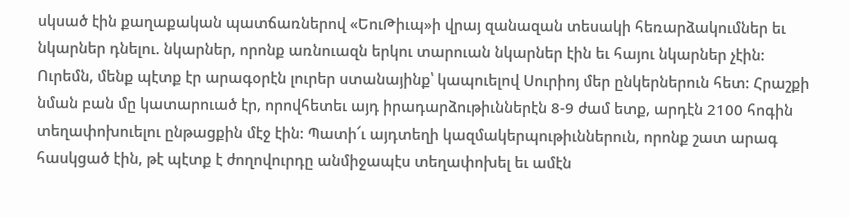սկսած էին քաղաքական պատճառներով «ԵուԹիւպ»ի վրայ զանազան տեսակի հեռարձակումներ եւ նկարներ դնելու. նկարներ, որոնք առնուազն երկու տարուան նկարներ էին եւ հայու նկարներ չէին: Ուրեմն, մենք պէտք էր արագօրէն լուրեր ստանայինք՝ կապուելով Սուրիոյ մեր ընկերներուն հետ: Հրաշքի նման բան մը կատարուած էր, որովհետեւ այդ իրադարձութիւններէն 8-9 ժամ ետք, արդէն 2100 հոգին տեղափոխուելու ընթացքին մէջ էին: Պատի՜ւ այդտեղի կազմակերպութիւններուն, որոնք շատ արագ հասկցած էին, թէ պէտք է ժողովուրդը անմիջապէս տեղափոխել եւ ամէն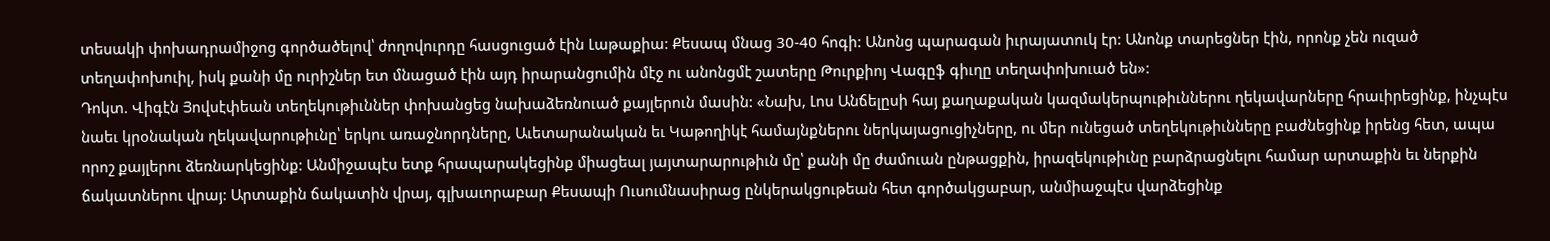տեսակի փոխադրամիջոց գործածելով՝ ժողովուրդը հասցուցած էին Լաթաքիա: Քեսապ մնաց 30-40 հոգի: Անոնց պարագան իւրայատուկ էր: Անոնք տարեցներ էին, որոնք չեն ուզած տեղափոխուիլ, իսկ քանի մը ուրիշներ ետ մնացած էին այդ իրարանցումին մէջ ու անոնցմէ շատերը Թուրքիոյ Վագըֆ գիւղը տեղափոխուած են»:
Դոկտ. Վիգէն Յովսէփեան տեղեկութիւններ փոխանցեց նախաձեռնուած քայլերուն մասին: «Նախ, Լոս Անճելըսի հայ քաղաքական կազմակերպութիւններու ղեկավարները հրաւիրեցինք, ինչպէս նաեւ կրօնական ղեկավարութիւնը՝ երկու առաջնորդները, Աւետարանական եւ Կաթողիկէ համայնքներու ներկայացուցիչները, ու մեր ունեցած տեղեկութիւնները բաժնեցինք իրենց հետ, ապա որոշ քայլերու ձեռնարկեցինք: Անմիջապէս ետք հրապարակեցինք միացեալ յայտարարութիւն մը՝ քանի մը ժամուան ընթացքին, իրազեկութիւնը բարձրացնելու համար արտաքին եւ ներքին ճակատներու վրայ: Արտաքին ճակատին վրայ, գլխաւորաբար Քեսապի Ուսումնասիրաց ընկերակցութեան հետ գործակցաբար, անմիաջպէս վարձեցինք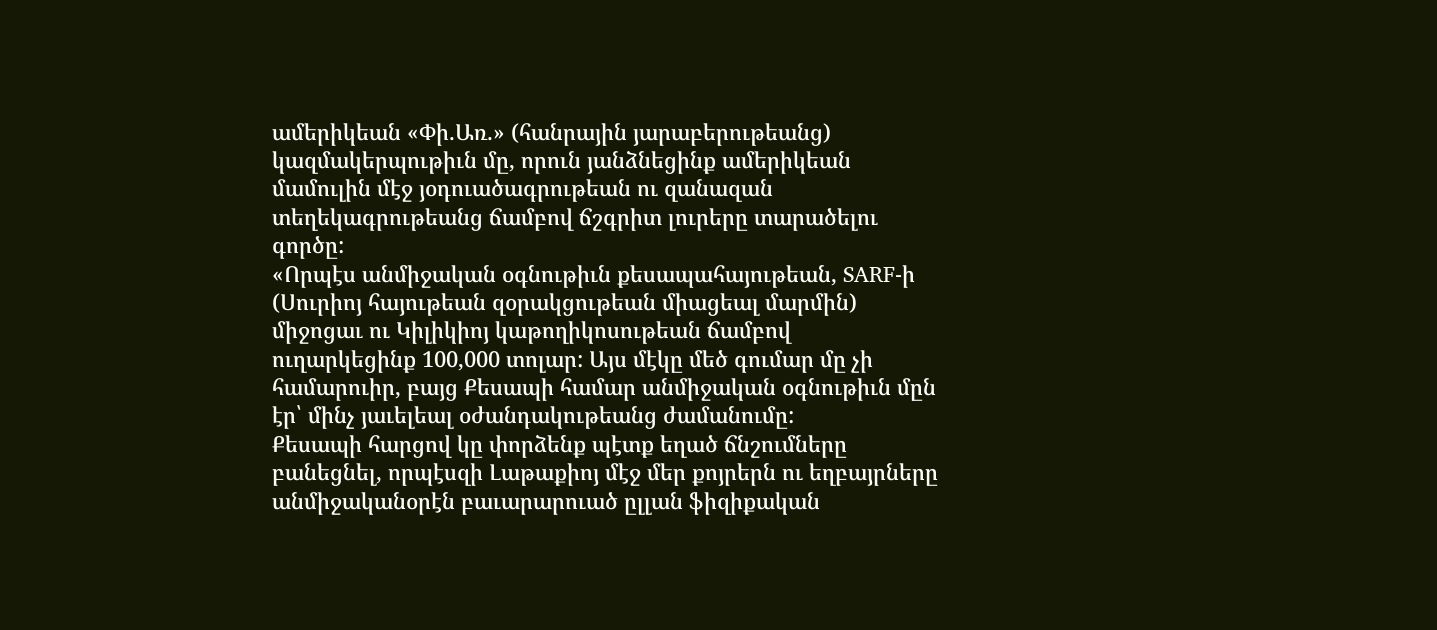ամերիկեան «Փի.Առ.» (հանրային յարաբերութեանց) կազմակերպութիւն մը, որուն յանձնեցինք ամերիկեան մամուլին մէջ յօդուածագրութեան ու զանազան տեղեկագրութեանց ճամբով ճշգրիտ լուրերը տարածելու գործը:
«Որպէս անմիջական օգնութիւն քեսապահայութեան, SARF-ի (Սուրիոյ հայութեան զօրակցութեան միացեալ մարմին) միջոցաւ ու Կիլիկիոյ կաթողիկոսութեան ճամբով ուղարկեցինք 100,000 տոլար: Այս մէկը մեծ գումար մը չի համարուիր, բայց Քեսապի համար անմիջական օգնութիւն մըն էր՝ մինչ յաւելեալ օժանդակութեանց ժամանումը:
Քեսապի հարցով կը փորձենք պէտք եղած ճնշումները բանեցնել, որպէսզի Լաթաքիոյ մէջ մեր քոյրերն ու եղբայրները անմիջականօրէն բաւարարուած ըլլան ֆիզիքական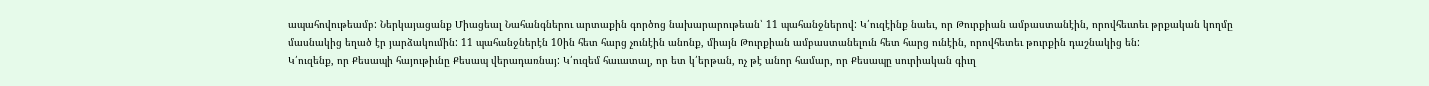ապահովութեամբ: Ներկայացանք Միացեալ Նահանգներու արտաքին գործոց նախարարութեան՝ 11 պահանջներով: Կ՛ուզէինք նաեւ, որ Թուրքիան ամբաստանէին, որովհեւտեւ թրքական կողմը մասնակից եղած էր յարձակումին: 11 պահանջներէն 10ին հետ հարց չունէին անոնք, միայն Թուրքիան ամբաստանելուն հետ հարց ունէին, որովհետեւ թուրքին դաշնակից են:
Կ՛ուզենք, որ Քեսապի հայութիւնը Քեսապ վերադառնայ: Կ՛ուզեմ հաւատալ, որ ետ կ՛երթան, ոչ թէ անոր համար, որ Քեսապը սուրիական գիւղ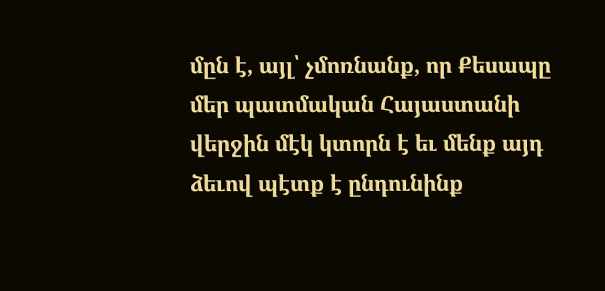մըն է, այլ՝ չմոռնանք, որ Քեսապը մեր պատմական Հայաստանի վերջին մէկ կտորն է եւ մենք այդ ձեւով պէտք է ընդունինք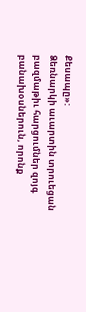Քեսապը»:
Ձեռնարկի աւարտին տրուեցան բազմաթիւ հարցումներ զոյգ բանախօսներուն, որոնք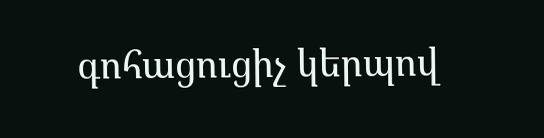գոհացուցիչ կերպով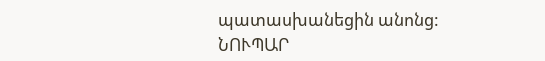պատասխանեցին անոնց:
ՆՈՒՊԱՐ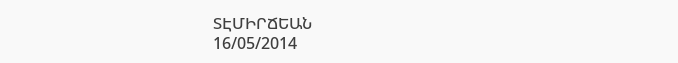ՏԷՄԻՐՃԵԱՆ
16/05/2014